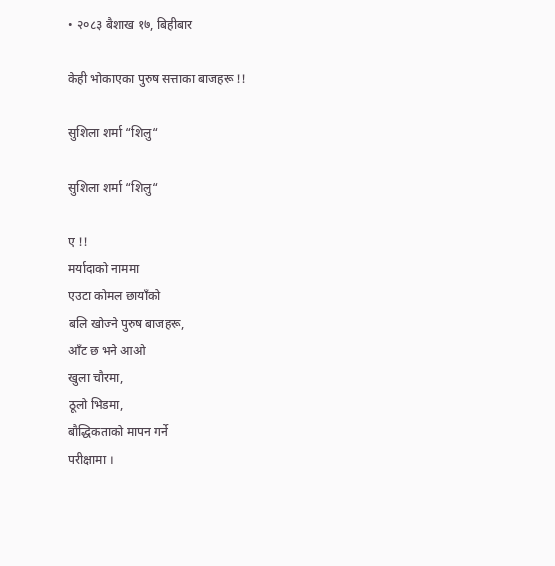• २०८३ बैशाख १७, बिहीबार

केही भोकाएका पुरुष सत्ताका बाजहरू !!

सुशिला शर्मा “शिलु“

सुशिला शर्मा “शिलु“

ए !!
मर्यादाको नाममा
एउटा कोमल छायाँको
बलि खोज्ने पुरुष बाजहरू,
आँट छ भने आओ
खुला चौरमा,
ठूलो भिडमा,
बौद्धिकताको मापन गर्ने
परीक्षामा ।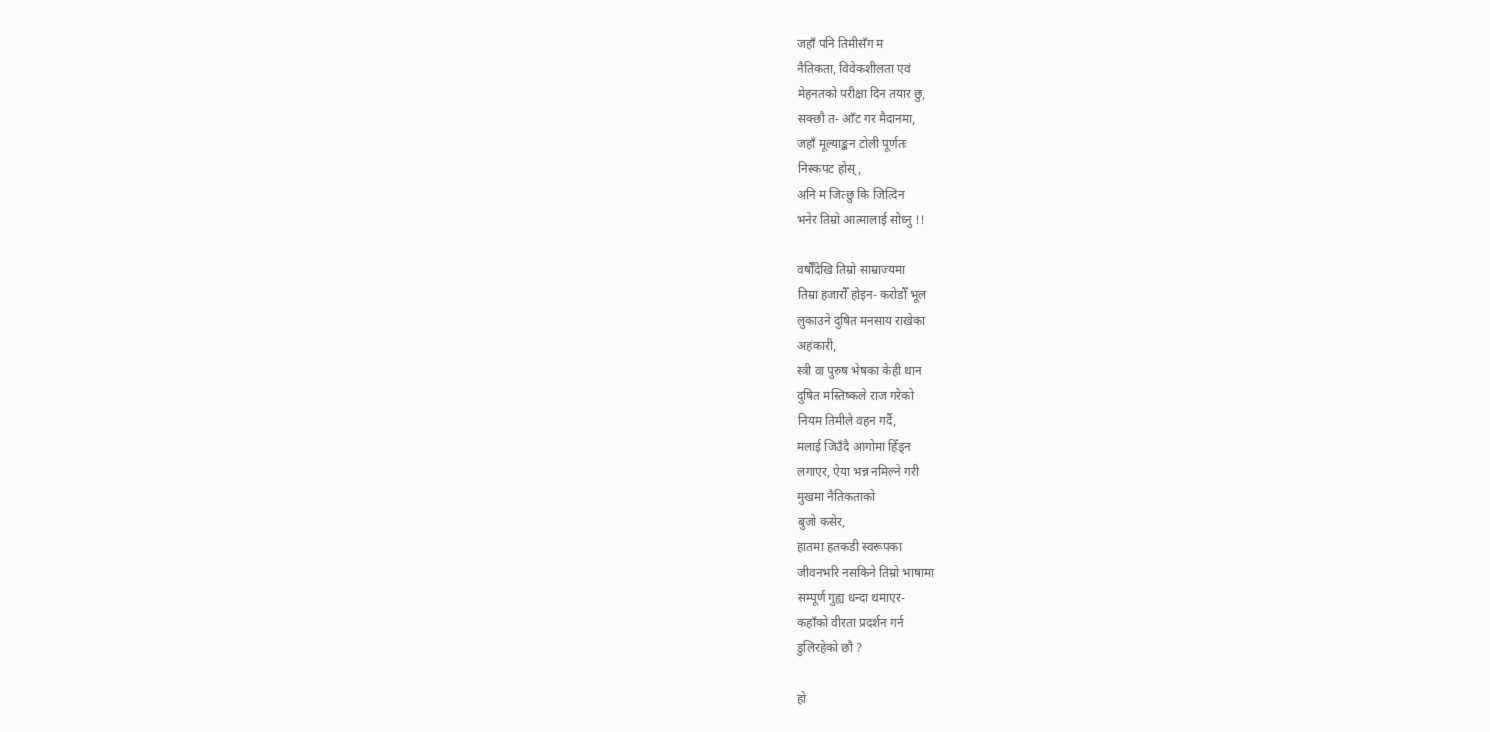जहाँ पनि तिमीसँग म
नैतिकता, विवेकशीलता एवं
मेहनतको परीक्षा दिन तयार छु,
सक्छौ त- आँट गर मैदानमा,
जहाँ मूल्याङ्कन टोली पूर्णतः
निस्कपट होस्,
अनि म जित्छु कि जित्दिन
भनेर तिम्रो आत्मालाई सोध्नु !!

वर्षौँदेखि तिम्रो साम्राज्यमा
तिम्रा हजारौँ होइन- करोडौँ भूल
लुकाउने दुषित मनसाय राखेका
अहंकारी,
स्त्री वा पुरुष भेषका केही थान
दुषित मस्तिष्कले राज गरेको
नियम तिमीले वहन गर्दै,
मलाई जिउँदै आगोमा हिँड्न
लगाएर, ऐया भन्न नमिल्ने गरी
मुखमा नैतिकताको
बुजो कसेर,
हातमा हतकडी स्वरूपका
जीवनभरि नसकिने तिम्रो भाषामा
सम्पूर्ण गुह्य धन्दा थमाएर-
कहाँको वीरता प्रदर्शन गर्न
डुलिरहेको छौ ?

हो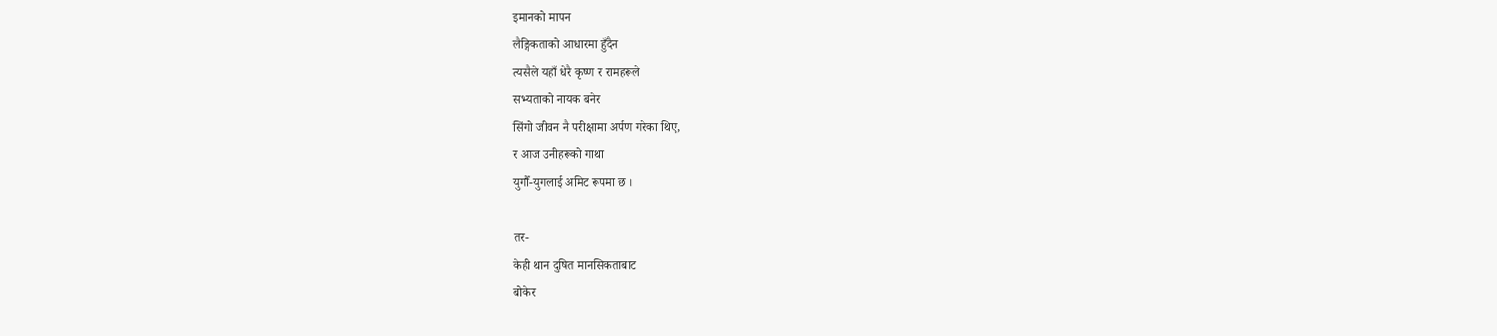इमानको मापन
लैङ्गिकताको आधारमा हुँदैन
त्यसैले यहाँ धेरै कृष्ण र रामहरूले
सभ्यताको नायक बनेर
सिंगो जीवन नै परीक्षामा अर्पण गरेका थिए,
र आज उनीहरूको गाथा
युगौँ-युगलाई अमिट रूपमा छ ।

तर-
केही थान दुषित मानसिकताबाट
बोकेर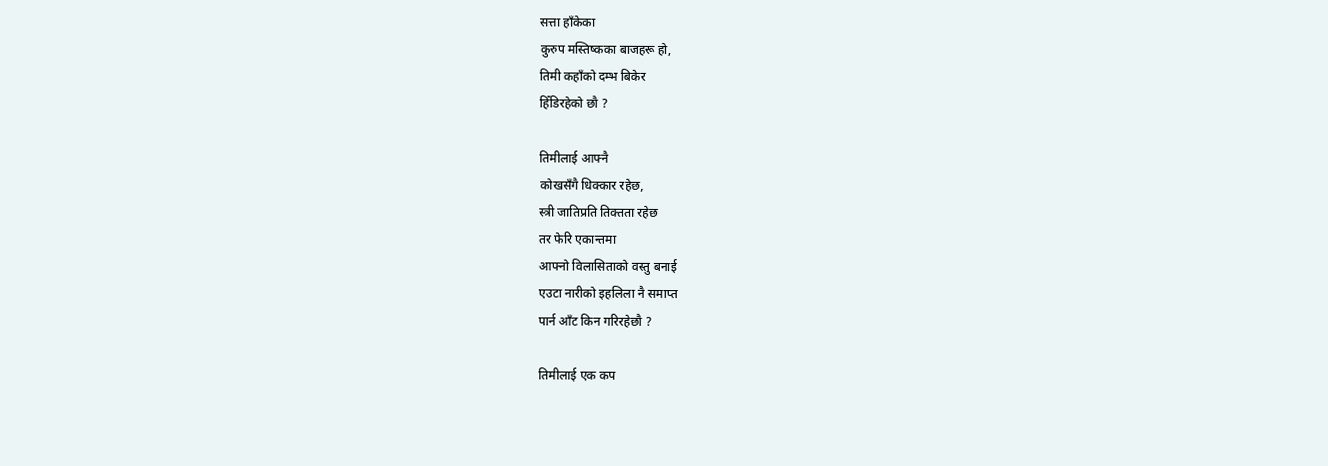सत्ता हाँकेका
कुरुप मस्तिष्कका बाजहरू हो,
तिमी कहाँको दम्भ बिकेर
हिँडिरहेको छौ ?

तिमीलाई आफ्नै
कोखसँगै धिक्कार रहेछ,
स्त्री जातिप्रति तिक्तता रहेछ
तर फेरि एकान्तमा
आफ्नो विलासिताको वस्तु बनाई
एउटा नारीको इहलिला नै समाप्त
पार्न आँट किन गरिरहेछौ ?

तिमीलाई एक कप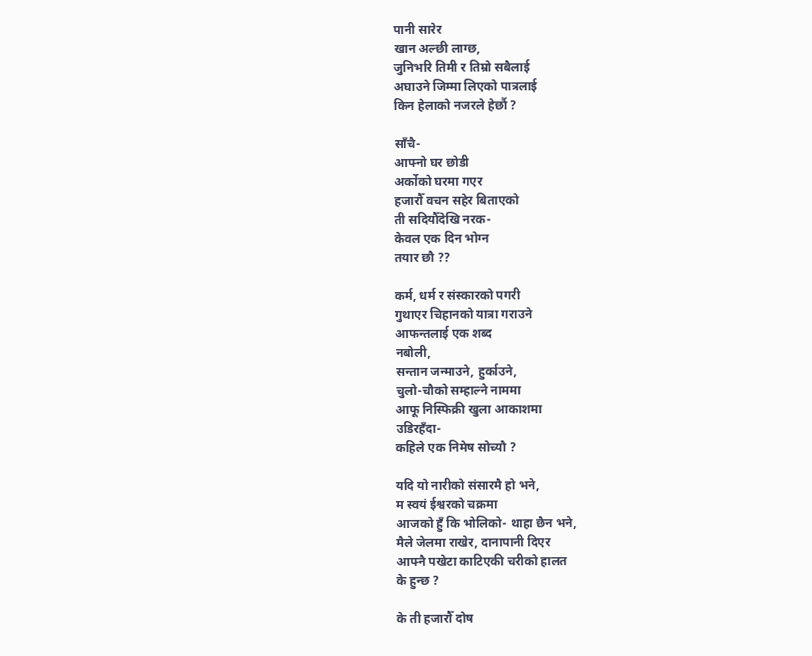पानी सारेर
खान अल्छी लाग्छ,
जुनिभरि तिमी र तिम्रो सबैलाई
अघाउने जिम्मा लिएको पात्रलाई
किन हेलाको नजरले हेर्छौ ?

साँचै-
आफ्नो घर छोडी
अर्कोको घरमा गएर
हजारौँ वचन सहेर बिताएको
ती सदियौँदेखि नरक-
केवल एक दिन भोग्न
तयार छौ ??

कर्म, धर्म र संस्कारको पगरी
गुथाएर चिहानको यात्रा गराउने
आफन्तलाई एक शब्द
नबोली,
सन्तान जन्माउने, हुर्काउने,
चुलो-चौको सम्हाल्ने नाममा
आफू निस्फिक्री खुला आकाशमा
उडिरहँदा-
कहिले एक निमेष सोच्यौ ?

यदि यो नारीको संसारमै हो भने,
म स्वयं ईश्वरको चक्रमा
आजको हुँ कि भोलिको- थाहा छैन भने,
मैले जेलमा राखेर, दानापानी दिएर
आफ्नै पखेटा काटिएकी चरीको हालत
के हुन्छ ?

के ती हजारौँ दोष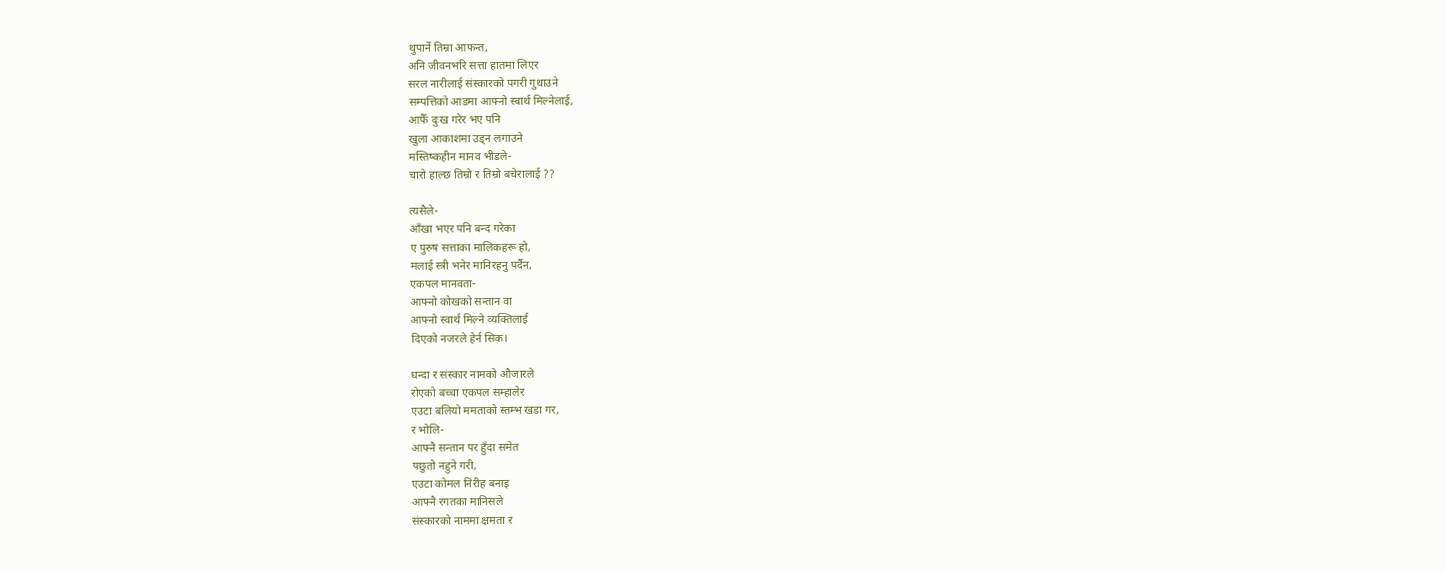थुपार्ने तिम्रा आफन्त,
अनि जीवनभरि सत्ता हातमा लिएर
सरल नारीलाई संस्कारको पगरी गुथाउने
सम्पत्तिको आडमा आफ्नो स्वार्थ मिल्नेलाई,
आफैँ दुःख गरेर भए पनि
खुला आकाशमा उड्न लगाउने
मस्तिष्कहीन मानव भीडले-
चारो हाल्छ तिम्रो र तिम्रो बचेरालाई ??

त्यसैले-
आँखा भएर पनि बन्द गरेका
ए पुरुष सत्ताका मालिकहरू हो,
मलाई स्त्री भनेर मानिरहनु पर्दैन,
एकपल मानवता-
आफ्नो कोखको सन्तान वा
आफ्नो स्वार्थ मिल्ने व्यक्तिलाई
दिएको नजरले हेर्न सिक।

धन्दा र संस्कार नामको औजारले
रोएको बच्चा एकपल सम्हालेर
एउटा बलियो ममताको स्तम्भ खडा गर,
र भोलि-
आफ्नै सन्तान पर हुँदा समेत
पछुतो नहुने गरी,
एउटा कोमल निरीह बनाइ
आफ्नै रगतका मानिसले
संस्कारको नाममा क्षमता र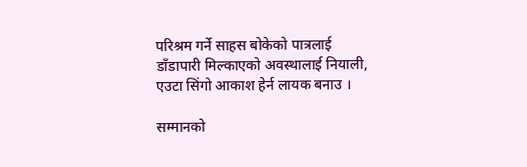परिश्रम गर्ने साहस बोकेको पात्रलाई
डाँडापारी मिल्काएको अवस्थालाई नियाली,
एउटा सिंगो आकाश हेर्न लायक बनाउ ।

सम्मानको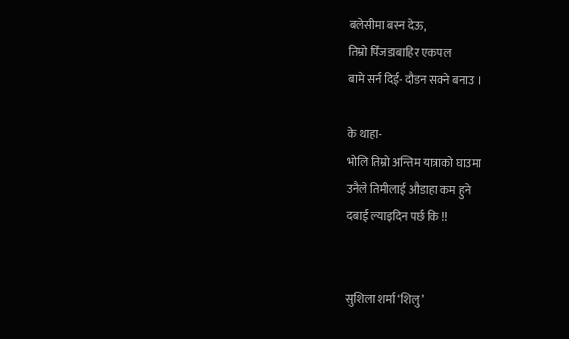बलेसीमा बस्न देऊ,
तिम्रो पिँजडाबाहिर एकपल
बामे सर्न दिई- दौडन सक्ने बनाउ ।

के थाहा-
भोलि तिम्रो अन्तिम यात्राको घाउमा
उनैले तिमीलाई औडाहा कम हुने
दबाई ल्याइदिन पर्छ कि !!


सुशिला शर्मा ‘शिलु’